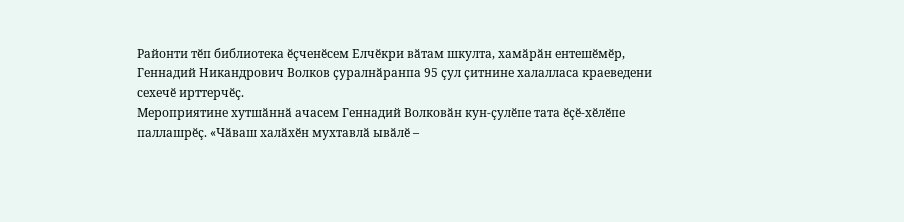Районти тӗп библиотека ӗҫченӗсем Елчӗкри вӑтам шкулта, хамӑрӑн ентешӗмӗр, Геннадий Никандрович Волков ҫуралнӑранпа 95 ҫул ҫитнине халалласа краеведени сехечӗ ирттерчӗҫ.
Мероприятине хутшӑннӑ ачасем Геннадий Волковӑн кун-ҫулӗпе тата ӗҫӗ-хӗлӗпе паллашрӗҫ. «Чӑваш халӑхӗн мухтавлӑ ывӑлӗ –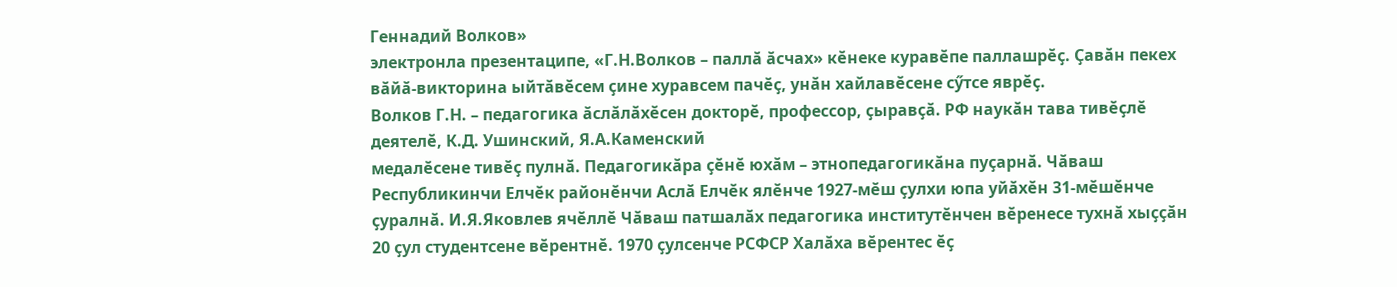Геннадий Волков»
электронла презентаципе, «Г.Н.Волков – паллӑ ӑсчах» кӗнеке куравӗпе паллашрӗҫ. Ҫавӑн пекех вӑйӑ-викторина ыйтӑвӗсем ҫине хуравсем пачӗҫ, унӑн хайлавӗсене сӳтсе яврӗҫ.
Волков Г.Н. – педагогика ӑслӑлӑхӗсен докторӗ, профессор, ҫыравҫӑ. РФ наукӑн тава тивӗҫлӗ деятелӗ, К.Д. Ушинский, Я.А.Каменский
медалӗсене тивӗҫ пулнӑ. Педагогикӑра ҫӗнӗ юхӑм – этнопедагогикӑна пуҫарнӑ. Чӑваш Республикинчи Елчӗк районӗнчи Аслӑ Елчӗк ялӗнче 1927-мӗш ҫулхи юпа уйӑхӗн 31-мӗшӗнче ҫуралнӑ. И.Я.Яковлев ячӗллӗ Чӑваш патшалӑх педагогика институтӗнчен вӗренесе тухнӑ хыҫҫӑн 20 ҫул студентсене вӗрентнӗ. 1970 ҫулсенче РСФСР Халӑха вӗрентес ӗҫ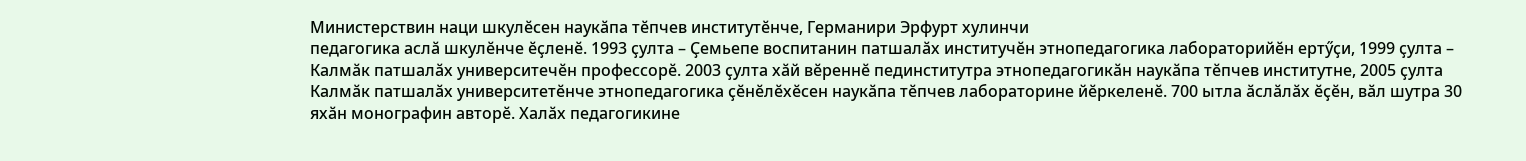Министерствин наци шкулӗсен наукӑпа тӗпчев институтӗнче, Германири Эрфурт хулинчи
педагогика аслӑ шкулӗнче ӗҫленӗ. 1993 ҫулта – Ҫемьепе воспитанин патшалӑх институчӗн этнопедагогика лабораторийӗн ертӳҫи, 1999 ҫулта – Калмӑк патшалӑх университечӗн профессорӗ. 2003 ҫулта хӑй вӗреннӗ пединститутра этнопедагогикӑн наукӑпа тӗпчев институтне, 2005 ҫулта Калмӑк патшалӑх университетӗнче этнопедагогика ҫӗнӗлӗхӗсен наукӑпа тӗпчев лабораторине йӗркеленӗ. 700 ытла ӑслӑлӑх ӗҫӗн, вӑл шутра 30 яхӑн монографин авторӗ. Халӑх педагогикине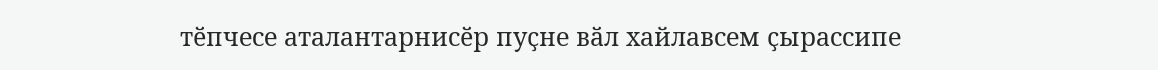тӗпчесе аталантарнисӗр пуҫне вӑл хайлавсем ҫырассипе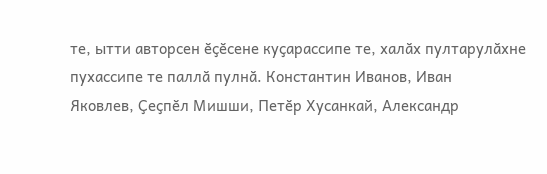те, ытти авторсен ӗҫӗсене куҫарассипе те, халӑх пултарулӑхне пухассипе те паллӑ пулнӑ. Константин Иванов, Иван
Яковлев, Ҫеҫпӗл Мишши, Петӗр Хусанкай, Александр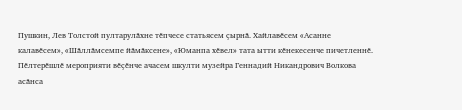Пушкин, Лев Толстой пултарулӑхне тӗпчесе статьясем ҫырнӑ. Хайлавӗсем «Асанне калавӗсем», «Шӑллӑмсемпе йӑмӑксене», «Юманпа хӗвел» тата ытти кӗнекесенче пичетленнӗ.
Пӗлтерӗшлӗ мероприяти вӗҫӗнче ачасем шкулти музейра Геннадий Никандрович Волкова асӑнса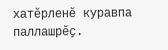хатӗрленӗ куравпа паллашрӗҫ.